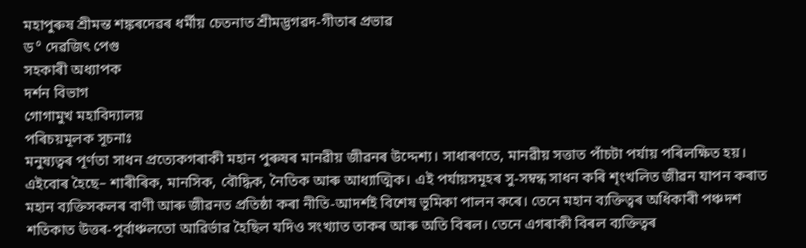মহাপুৰুষ শ্ৰীমন্ত শঙ্কৰদেৱৰ ধৰ্মীয় চেতনাত শ্ৰীমদ্ভগৱদ-গীতাৰ প্ৰভাৱ
ড° দেৱজিৎ পেগু
সহকাৰী অধ্যাপক
দৰ্শন বিভাগ
গোগামুখ মহাবিদ্যালয়
পৰিচয়মূলক সূচনাঃ
মনুষ্যত্বৰ পূৰ্ণতা সাধন প্ৰত্যেকগৰাকী মহান পুৰুষৰ মানৱীয় জীৱনৰ উদ্দেশ্য। সাধাৰণতে, মানৱীয় সত্তাত পাঁচটা পৰ্যায় পৰিলক্ষিত হয়। এইবোৰ হৈছে– শাৰীৰিক, মানসিক, বৌদ্ধিক, নৈতিক আৰু আধ্যাত্মিক। এই পৰ্যায়সমূহৰ সু-সম্বন্ধ সাধন কৰি শৃংখলিত জীৱন যাপন কৰাত মহান ব্যক্তিসকলৰ বাণী আৰু জীৱনত প্ৰতিষ্ঠা কৰা নীতি-আদৰ্শই বিশেষ ভূমিকা পালন কৰে। তেনে মহান ব্যক্তিত্বৰ অধিকাৰী পঞ্চদশ শতিকাত উত্তৰ-পূৰ্বাঞ্চলতো আৱিৰ্ভাৱ হৈছিল যদিও সংখ্যাত তাকৰ আৰু অতি বিৰল। তেনে এগৰাকী বিৰল ব্যক্তিত্বৰ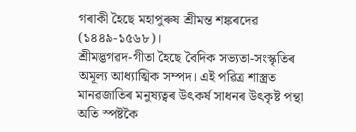গৰাকী হৈছে মহাপুৰুষ শ্ৰীমন্ত শঙ্কৰদেৱ (১৪৪৯-১৫৬৮)।
শ্ৰীমদ্ভগৱদ-গীতা হৈছে বৈদিক সভ্যতা-সংস্কৃতিৰ অমূল্য আধ্যাত্মিক সম্পদ। এই পৱিত্ৰ শাস্ত্ৰত মানৱজাতিৰ মনুষ্যত্বৰ উৎকৰ্ষ সাধনৰ উৎকৃষ্ট পন্থা অতি স্পষ্টকৈ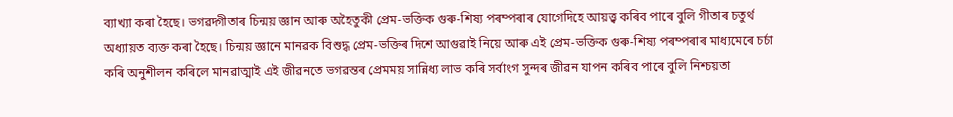ব্যাখ্যা কৰা হৈছে। ভগৱদ্গীতাৰ চিন্ময় জ্ঞান আৰু অহৈতুকী প্ৰেম-ভক্তিক গুৰু-শিষ্য পৰম্পৰাৰ যোগেদিহে আয়ত্ত্ব কৰিব পাৰে বুলি গীতাৰ চতুৰ্থ অধ্যায়ত ব্যক্ত কৰা হৈছে। চিন্ময় জ্ঞানে মানৱক বিশুদ্ধ প্ৰেম-ভক্তিৰ দিশে আগুৱাই নিয়ে আৰু এই প্ৰেম-ভক্তিক গুৰু-শিষ্য পৰম্পৰাৰ মাধ্যমেৰে চৰ্চা কৰি অনুশীলন কৰিলে মানৱাত্মাই এই জীৱনতে ভগৱন্তৰ প্ৰেমময় সান্নিধ্য লাভ কৰি সৰ্বাংগ সুন্দৰ জীৱন যাপন কৰিব পাৰে বুলি নিশ্চয়তা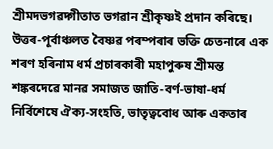শ্ৰীমদভগৱদ্গীতাত ভগৱান শ্ৰীকৃষ্ণই প্ৰদান কৰিছে।
উত্তৰ-পূৰ্বাঞ্চলত বৈষ্ণৱ পৰম্পৰাৰ ভক্তি চেতনাৰে এক শৰণ হৰিনাম ধৰ্ম প্ৰচাৰকাৰী মহাপুৰুষ শ্ৰীমন্ত শঙ্কৰদেৱে মানৱ সমাজত জাতি-বৰ্ণ-ভাষা-ধৰ্ম নিৰ্বিশেষে ঐক্য-সংহতি, ভাতৃত্ববোধ আৰু একতাৰ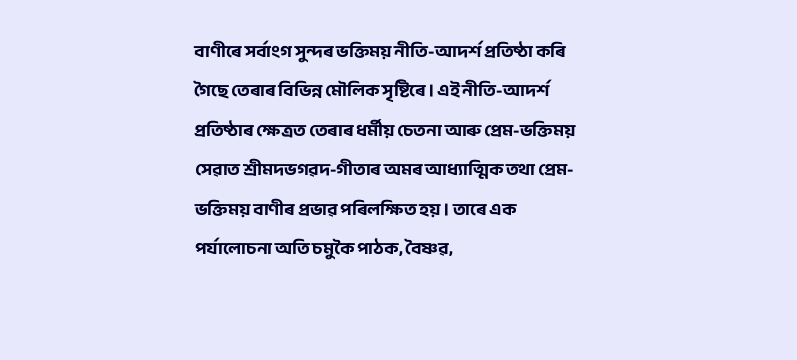বাণীৰে সৰ্বাংগ সুন্দৰ ভক্তিময় নীতি-আদৰ্শ প্ৰতিষ্ঠা কৰি গৈছে তেৰাৰ বিভিন্ন মৌলিক সৃষ্টিৰে। এই নীতি-আদৰ্শ প্ৰতিষ্ঠাৰ ক্ষেত্ৰত তেৰাৰ ধৰ্মীয় চেতনা আৰু প্ৰেম-ভক্তিময় সেৱাত শ্ৰীমদভগৱদ-গীতাৰ অমৰ আধ্যাত্মিক তথা প্ৰেম-ভক্তিময় বাণীৰ প্ৰভাৱ পৰিলক্ষিত হয়। তাৰে এক পৰ্যালোচনা অতি চমুকৈ পাঠক, বৈষ্ণৱ,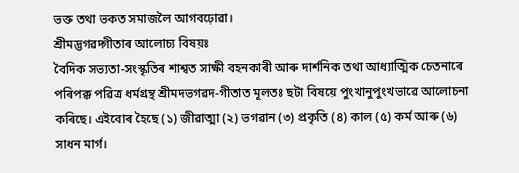ভক্ত তথা ভকত সমাজলৈ আগবঢ়োৱা।
শ্ৰীমদ্ভগৱদ্গীতাৰ আলোচ্য বিষয়ঃ
বৈদিক সভ্যতা-সংস্কৃতিৰ শাশ্বত সাক্ষী বহনকাৰী আৰু দাৰ্শনিক তথা আধ্যাত্মিক চেতনাৰে পৰিপক্ক পৱিত্ৰ ধৰ্মগ্ৰন্থ শ্ৰীমদভগৱদ-গীতাত মূলতঃ ছটা বিষয়ে পুংখানুপুংখভাৱে আলোচনা কৰিছে। এইবোৰ হৈছে (১) জীৱাত্মা (২) ভগৱান (৩) প্ৰকৃতি (৪) কাল (৫) কৰ্ম আৰু (৬) সাধন মাৰ্গ।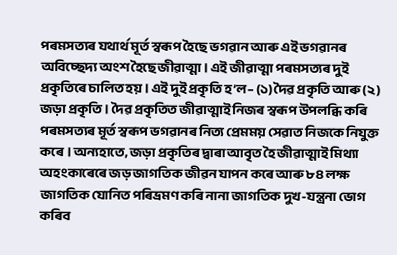পৰমসত্যৰ যথাৰ্থ মূৰ্ত স্বৰূপ হৈছে ভগৱান আৰু এই ভগৱানৰ অবিচ্ছেদ্য অংশ হৈছে জীৱাত্মা। এই জীৱাত্মা পৰমসত্যৰ দুই প্ৰকৃতিৰে চালিত হয়। এই দুই প্ৰকৃতি হ’ল– (১) দৈৱ প্ৰকৃতি আৰু (২) জড়া প্ৰকৃতি। দৈৱ প্ৰকৃতিত জীৱাত্মাই নিজৰ স্বৰূপ উপলব্ধি কৰি পৰমসত্যৰ মূৰ্ত স্বৰূপ ভগৱানৰ নিত্য প্ৰেমময় সেৱাত নিজকে নিযুক্ত কৰে। অন্যহাতে, জড়া প্ৰকৃতিৰ দ্বাৰা আবৃত হৈ জীৱাত্মাই মিথ্যা অহংকাৰেৰে জড় জাগতিক জীৱন যাপন কৰে আৰু ৮৪ লক্ষ জাগতিক যোনিত পৰিভ্ৰমণ কৰি নানা জাগতিক দুখ-যন্ত্ৰনা ভোগ কৰিব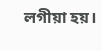লগীয়া হয়।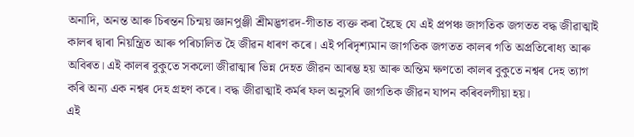অনাদি, অনন্ত আৰু চিৰন্তন চিন্ময় জ্ঞানপুঞ্জী শ্ৰীমদ্ভগৱদ-গীতাত ব্যক্ত কৰা হৈছে যে এই প্ৰপঞ্চ জাগতিক জগতত বদ্ধ জীৱাত্মাই কালৰ দ্বাৰা নিয়ন্ত্ৰিত আৰু পৰিচালিত হৈ জীৱন ধাৰণ কৰে। এই পৰিদৃশ্যমান জাগতিক জগতত কালৰ গতি অপ্ৰতিৰোধ্য আৰু অবিৰত। এই কালৰ বুকুতে সকলো জীৱাত্মাৰ ভিন্ন দেহত জীৱন আৰম্ভ হয় আৰু অন্তিম ক্ষণতো কালৰ বুকুতে নশ্বৰ দেহ ত্যাগ কৰি অন্য এক নশ্বৰ দেহ গ্ৰহণ কৰে। বদ্ধ জীৱাত্মাই কৰ্মৰ ফল অনুসৰি জাগতিক জীৱন যাপন কৰিবলগীয়া হয়।
এই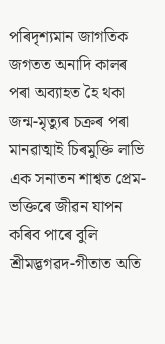পৰিদৃশ্যমান জাগতিক জগতত অনাদি কালৰ পৰা অব্যাহত হৈ থকা জন্ম-মৃত্যুৰ চক্ৰৰ পৰা মানৱাত্মাই চিৰমুক্তি লাভি এক সনাতন শাশ্বত প্ৰেম-ভক্তিৰে জীৱন যাপন কৰিব পাৰে বুলি শ্ৰীমদ্ভগৱদ-গীতাত অতি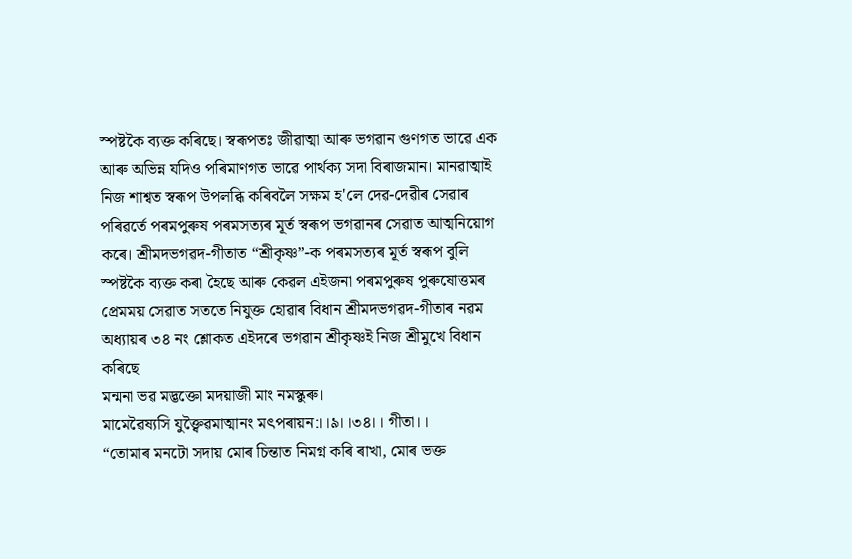স্পষ্টকৈ ব্যক্ত কৰিছে। স্বৰূপতঃ জীৱাত্মা আৰু ভগৱান গুণগত ভাৱে এক আৰু অভিন্ন যদিও পৰিমাণগত ভাৱে পাৰ্থক্য সদা বিৰাজমান। মানৱাত্মাই নিজ শাশ্বত স্বৰূপ উপলব্ধি কৰিবলৈ সক্ষম হ'লে দেৱ-দেৱীৰ সেৱাৰ পৰিৱৰ্তে পৰমপুৰুষ পৰমসত্যৰ মূৰ্ত স্বৰূপ ভগৱানৰ সেৱাত আত্মনিয়োগ কৰে। শ্ৰীমদভগৱদ-গীতাত “শ্ৰীকৃষ্ণ”-ক পৰমসত্যৰ মূৰ্ত স্বৰূপ বুলি স্পষ্টকৈ ব্যক্ত কৰা হৈছে আৰু কেৱল এইজনা পৰমপুৰুষ পুৰুষোত্তমৰ প্ৰেমময় সেৱাত সততে নিযুক্ত হোৱাৰ বিধান শ্ৰীমদভগৱদ-গীতাৰ নৱম অধ্যায়ৰ ৩৪ নং শ্লোকত এইদৰে ভগৱান শ্ৰীকৃষ্ণই নিজ শ্ৰীমুখে বিধান কৰিছে
মন্মনা ভৱ মদ্ভক্তো মদয়াজী মাং নমস্কুৰু।
মামেৱৈষ্যসি যুক্ত্বৈৱমাত্মানং মৎপৰায়ন:।।৯।।৩৪।। গীতা।।
“তোমাৰ মনটো সদায় মোৰ চিন্তাত নিমগ্ন কৰি ৰাখা, মোৰ ভক্ত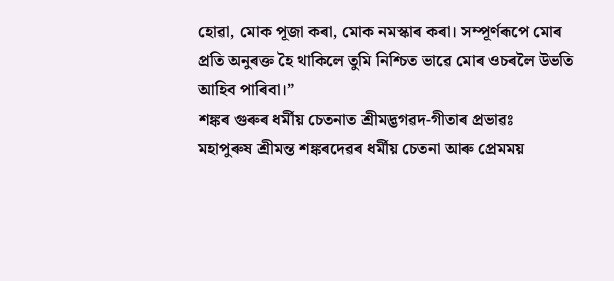হোৱা, মোক পূজা কৰা, মোক নমস্কাৰ কৰা। সম্পূৰ্ণৰূপে মোৰ প্ৰতি অনুৰক্ত হৈ থাকিলে তুমি নিশ্চিত ভাৱে মোৰ ওচৰলৈ উভতি আহিব পাৰিবা।”
শঙ্কৰ গুৰুৰ ধৰ্মীয় চেতনাত শ্ৰীমদ্ভগৱদ-গীতাৰ প্ৰভাৱঃ
মহাপুৰুষ শ্ৰীমন্ত শঙ্কৰদেৱৰ ধৰ্মীয় চেতনা আৰু প্ৰেমময়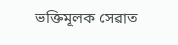ভক্তিমূলক সেৱাত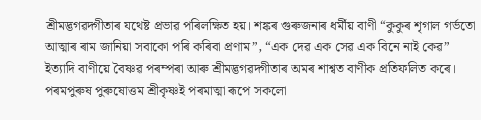শ্ৰীমদ্ভগৱদ্গীতাৰ যথেষ্ট প্ৰভাৱ পৰিলক্ষিত হয়। শঙ্কৰ গুৰুজনাৰ ধৰ্মীয় বাণী “কুকুৰ শৃগাল গৰ্ভতো আত্মাৰ ৰাম জানিয়া সবাকো পৰি কৰিবা প্ৰণাম”, “এক দেৱ এক সেৱ এক বিনে নাই কেৱ” ইত্যাদি বাণীয়ে বৈষ্ণৱ পৰম্পৰা আৰু শ্ৰীমদ্ভগৱদ্গীতাৰ অমৰ শাশ্বত বাণীক প্ৰতিফলিত কৰে। পৰমপুৰুষ পুৰুষোত্তম শ্ৰীকৃষ্ণই পৰমাত্মা ৰূপে সকলো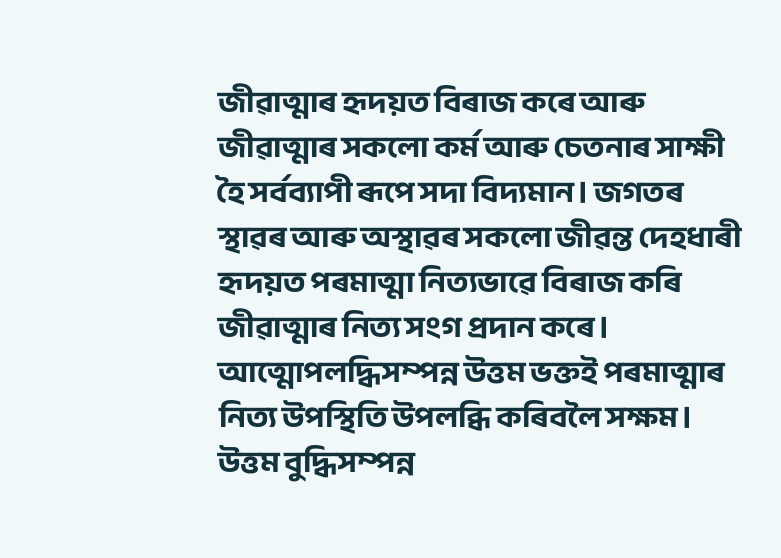জীৱাত্মাৰ হৃদয়ত বিৰাজ কৰে আৰু জীৱাত্মাৰ সকলো কৰ্ম আৰু চেতনাৰ সাক্ষী হৈ সৰ্বব্যাপী ৰূপে সদা বিদ্যমান। জগতৰ স্থাৱৰ আৰু অস্থাৱৰ সকলো জীৱন্ত দেহধাৰী হৃদয়ত পৰমাত্মা নিত্যভাৱে বিৰাজ কৰি জীৱাত্মাৰ নিত্য সংগ প্ৰদান কৰে। আত্মোপলদ্ধিসম্পন্ন উত্তম ভক্তই পৰমাত্মাৰ নিত্য উপস্থিতি উপলব্ধি কৰিবলৈ সক্ষম। উত্তম বুদ্ধিসম্পন্ন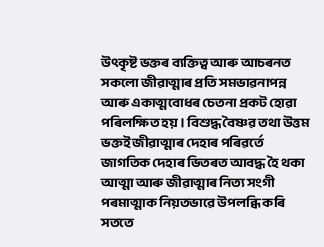উৎকৃষ্ট ভক্তৰ ব্যক্তিত্ব আৰু আচৰনত সকলো জীৱাত্মাৰ প্ৰতি সমভাৱনাপন্ন আৰু একাত্মবোধৰ চেতনা প্ৰকট হোৱা পৰিলক্ষিত হয়। বিশুদ্ধ বৈষ্ণৱ তথা উত্তম ভক্তই জীৱাত্মাৰ দেহাৰ পৰিৱৰ্তে জাগতিক দেহাৰ ভিতৰত আবদ্ধ হৈ থকা আত্মা আৰু জীৱাত্মাৰ নিত্য সংগী পৰমাত্মাক নিয়তভাৱে উপলব্ধি কৰি সততে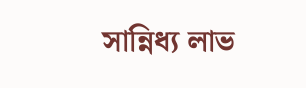সান্নিধ্য লাভ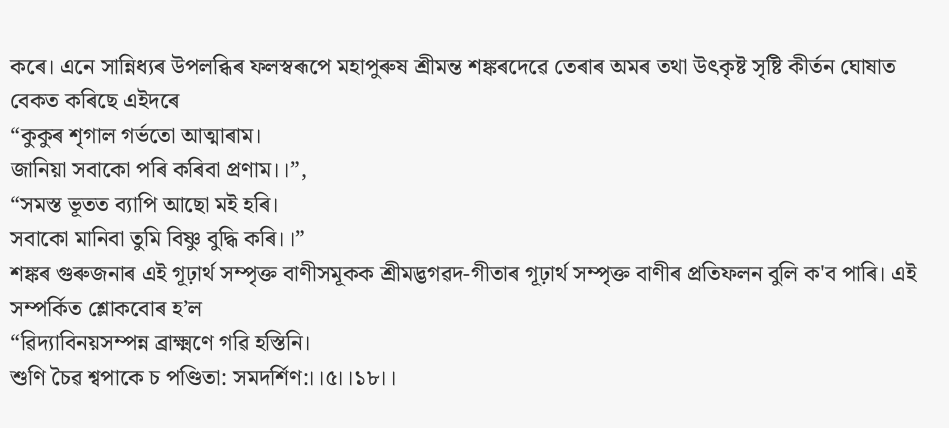কৰে। এনে সান্নিধ্যৰ উপলব্ধিৰ ফলস্বৰূপে মহাপুৰুষ শ্ৰীমন্ত শঙ্কৰদেৱে তেৰাৰ অমৰ তথা উৎকৃষ্ট সৃষ্টি কীৰ্তন ঘোষাত বেকত কৰিছে এইদৰে
“কুকুৰ শৃগাল গৰ্ভতো আত্মাৰাম।
জানিয়া সবাকো পৰি কৰিবা প্ৰণাম।।”,
“সমস্ত ভূতত ব্যাপি আছো মই হৰি।
সবাকো মানিবা তুমি বিষ্ণু বুদ্ধি কৰি।।”
শঙ্কৰ গুৰুজনাৰ এই গূঢ়াৰ্থ সম্পৃক্ত বাণীসমূকক শ্ৰীমদ্ভগৱদ-গীতাৰ গূঢ়াৰ্থ সম্পৃক্ত বাণীৰ প্ৰতিফলন বুলি ক'ব পাৰি। এই সম্পৰ্কিত শ্লোকবোৰ হ’ল
“ৱিদ্যাবিনয়সম্পন্ন ব্ৰাক্ষ্মণে গৱি হস্তিনি।
শুণি চৈৱ শ্বপাকে চ পণ্ডিতা: সমদৰ্শিণ:।।৫।।১৮।।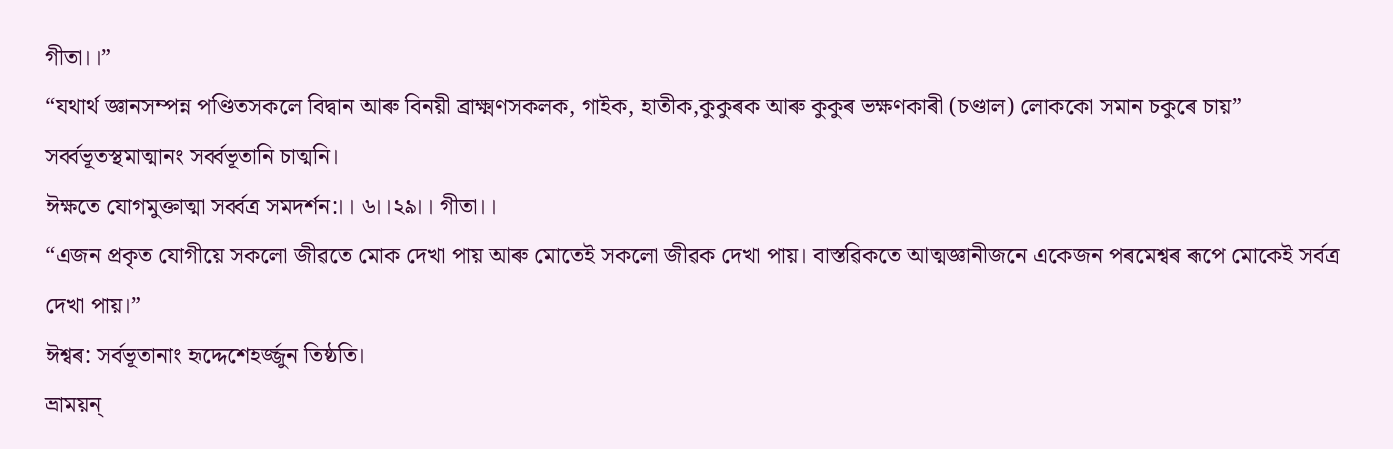গীতা।।”
“যথাৰ্থ জ্ঞানসম্পন্ন পণ্ডিতসকলে বিদ্বান আৰু বিনয়ী ব্ৰাক্ষ্মণসকলক, গাইক, হাতীক,কুকুৰক আৰু কুকুৰ ভক্ষণকাৰী (চণ্ডাল) লোককো সমান চকুৰে চায়”
সৰ্ব্বভূতস্থমাত্মানং সৰ্ব্বভূতানি চাত্মনি।
ঈক্ষতে যোগমুক্তাত্মা সৰ্ব্বত্ৰ সমদৰ্শন:।। ৬।।২৯।। গীতা।।
“এজন প্ৰকৃত যোগীয়ে সকলো জীৱতে মোক দেখা পায় আৰু মোতেই সকলো জীৱক দেখা পায়। বাস্তৱিকতে আত্মজ্ঞানীজনে একেজন পৰমেশ্বৰ ৰূপে মোকেই সৰ্বত্ৰ দেখা পায়।”
ঈশ্বৰ: সৰ্বভূতানাং হৃদ্দেশেহৰ্জ্জুন তিষ্ঠতি।
ভ্ৰাময়ন্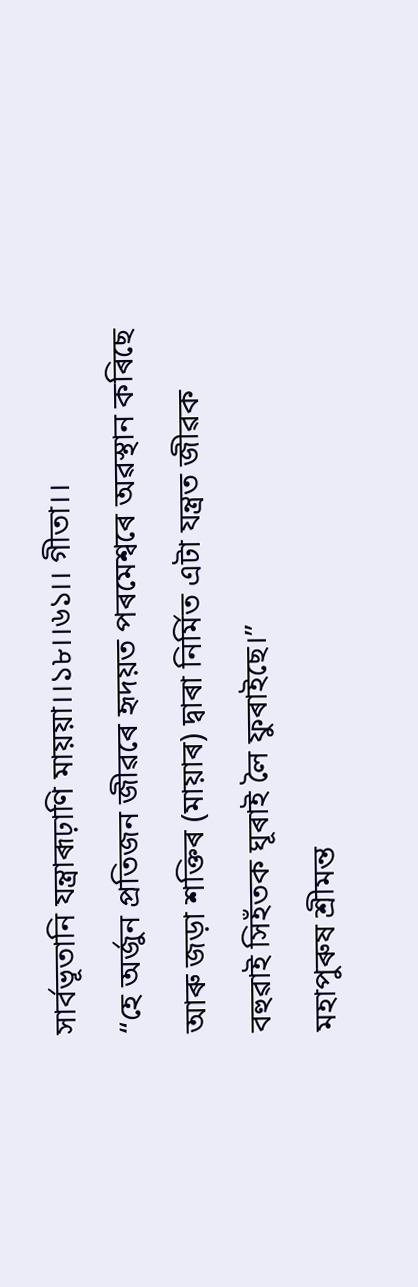সাৰ্বভূতানি যন্ত্ৰাৰূঢ়াণি মায়য়া।।১৮।।৬১।। গীতা।।
“হে অৰ্জুন প্ৰতিজন জীৱৰে হৃদয়ত পৰমেশ্বৰে অৱস্থান কৰিছে আৰু জড়া শক্তিৰ (মায়াৰ) দ্বাৰা নিৰ্মিত এটা যন্ত্ৰত জীৱক বহুৱাই সিহঁতক ঘূৰাই লৈ ফুৰাইছে।”
মহাপুৰুষ শ্ৰীমন্ত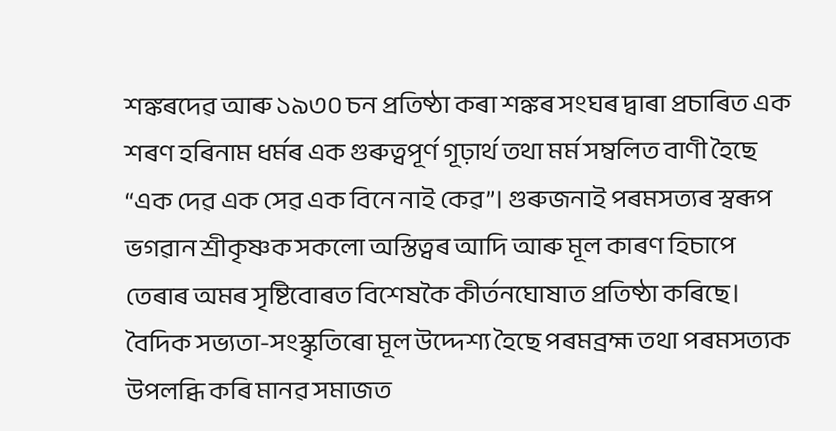শঙ্কৰদেৱ আৰু ১৯৩০ চন প্ৰতিষ্ঠা কৰা শঙ্কৰ সংঘৰ দ্বাৰা প্ৰচাৰিত এক শৰণ হৰিনাম ধৰ্মৰ এক গুৰুত্বপূৰ্ণ গূঢ়াৰ্থ তথা মৰ্ম সম্বলিত বাণী হৈছে “এক দেৱ এক সেৱ এক বিনে নাই কেৱ”। গুৰুজনাই পৰমসত্যৰ স্বৰূপ ভগৱান শ্ৰীকৃষ্ণক সকলো অস্তিত্বৰ আদি আৰু মূল কাৰণ হিচাপে তেৰাৰ অমৰ সৃষ্টিবোৰত বিশেষকৈ কীৰ্তনঘোষাত প্ৰতিষ্ঠা কৰিছে। বৈদিক সভ্যতা-সংস্কৃতিৰো মূল উদ্দেশ্য হৈছে পৰমব্ৰহ্ম তথা পৰমসত্যক উপলব্ধি কৰি মানৱ সমাজত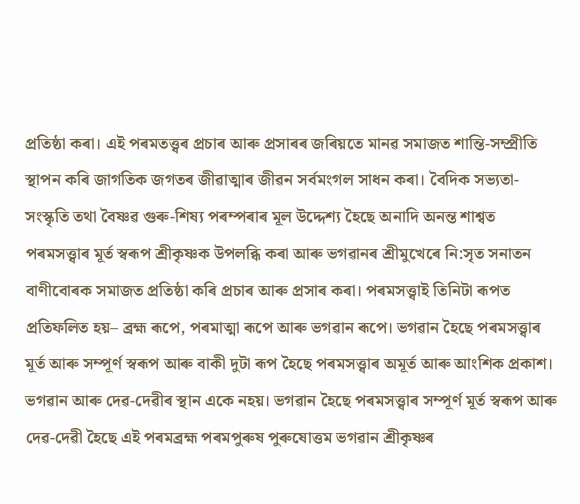প্ৰতিষ্ঠা কৰা। এই পৰমতত্ত্বৰ প্ৰচাৰ আৰু প্ৰসাৰৰ জৰিয়তে মানৱ সমাজত শান্তি-সম্প্ৰীতি স্থাপন কৰি জাগতিক জগতৰ জীৱাত্মাৰ জীৱন সৰ্বমংগল সাধন কৰা। বৈদিক সভ্যতা-সংস্কৃতি তথা বৈষ্ণৱ গুৰু-শিষ্য পৰম্পৰাৰ মূল উদ্দেশ্য হৈছে অনাদি অনন্ত শাশ্বত পৰমসত্ত্বাৰ মূৰ্ত স্বৰূপ শ্ৰীকৃষ্ণক উপলব্ধি কৰা আৰু ভগৱানৰ শ্ৰীমুখেৰে নি:সৃত সনাতন বাণীবোৰক সমাজত প্ৰতিষ্ঠা কৰি প্ৰচাৰ আৰু প্ৰসাৰ কৰা। পৰমসত্ত্বাই তিনিটা ৰূপত প্ৰতিফলিত হয়– ব্ৰহ্ম ৰূপে, পৰমাত্মা ৰূপে আৰু ভগৱান ৰূপে। ভগৱান হৈছে পৰমসত্ত্বাৰ মূৰ্ত আৰু সম্পূৰ্ণ স্বৰূপ আৰু বাকী দুটা ৰূপ হৈছে পৰমসত্ত্বাৰ অমূৰ্ত আৰু আংশিক প্ৰকাশ।
ভগৱান আৰু দেৱ-দেৱীৰ স্থান একে নহয়। ভগৱান হৈছে পৰমসত্ত্বাৰ সম্পূৰ্ণ মূৰ্ত স্বৰূপ আৰু দেৱ-দেৱী হৈছে এই পৰমব্ৰহ্ম পৰমপুৰুষ পুৰুষোত্তম ভগৱান শ্ৰীকৃষ্ণৰ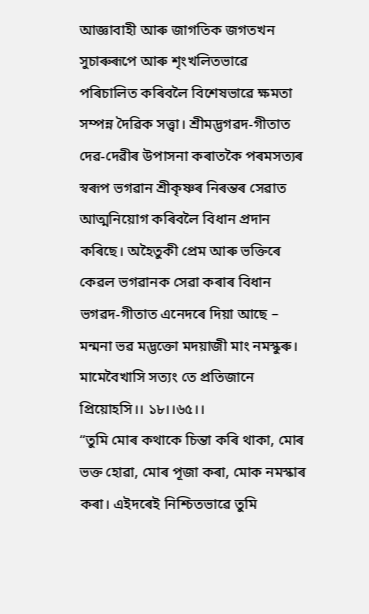আজ্ঞাবাহী আৰু জাগতিক জগতখন সুচাৰুৰূপে আৰু শৃংখলিতভাৱে পৰিচালিত কৰিবলৈ বিশেষভাৱে ক্ষমতা সম্পন্ন দৈৱিক সত্ত্বা। শ্ৰীমদ্ভগৱদ-গীতাত দেৱ-দেৱীৰ উপাসনা কৰাতকৈ পৰমসত্যৰ স্বৰূপ ভগৱান শ্ৰীকৃষ্ণৰ নিৰন্তৰ সেৱাত আত্মনিয়োগ কৰিবলৈ বিধান প্ৰদান কৰিছে। অহৈতুকী প্ৰেম আৰু ভক্তিৰে কেৱল ভগৱানক সেৱা কৰাৰ বিধান ভগৱদ-গীতাত এনেদৰে দিয়া আছে –
মন্মনা ভৱ মদ্ভক্তো মদয়াজী মাং নমস্কুৰু।
মামেবৈখাসি সত্যং তে প্ৰতিজানে প্ৰিয়োহসি।। ১৮।।৬৫।।
“তুমি মোৰ কথাকে চিন্তা কৰি থাকা, মোৰ ভক্ত হোৱা, মোৰ পূজা কৰা, মোক নমস্কাৰ কৰা। এইদৰেই নিশ্চিতভাৱে তুমি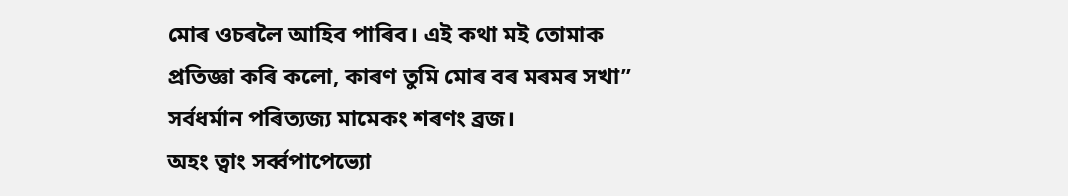মোৰ ওচৰলৈ আহিব পাৰিব। এই কথা মই তোমাক প্ৰতিজ্ঞা কৰি কলো, কাৰণ তুমি মোৰ বৰ মৰমৰ সখা”
সৰ্বধৰ্মান পৰিত্যজ্য মামেকং শৰণং ব্ৰজ।
অহং ত্বাং সৰ্ব্বপাপেভ্যো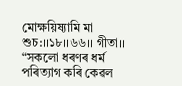মোক্ষয়িষ্যামি মা শুচ:।।১৮।।৬৬।। গীতা।।
“সকলো ধৰণৰ ধৰ্ম পৰিত্যাগ কৰি কেৱল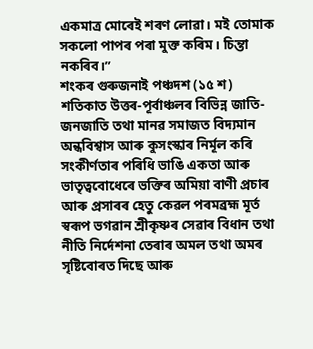একমাত্ৰ মোৰেই শৰণ লোৱা। মই তোমাক সকলো পাপৰ পৰা মুক্ত কৰিম। চিন্তা নকৰিব।”
শংকৰ গুৰুজনাই পঞ্চদশ (১৫ শ) শতিকাত উত্তৰ-পূৰ্বাঞ্চলৰ বিভিন্ন জাতি-জনজাতি তথা মানৱ সমাজত বিদ্যমান অন্ধবিশ্বাস আৰু কুসংস্কাৰ নিৰ্মূল কৰি সংকীৰ্ণতাৰ পৰিধি ভাঙি একতা আৰু ভাতৃত্ববোধেৰে ভক্তিৰ অমিয়া বাণী প্ৰচাৰ আৰু প্ৰসাৰৰ হেতু কেৱল পৰমব্ৰহ্ম মূৰ্ত স্বৰূপ ভগৱান শ্ৰীকৃষ্ণৰ সেৱাৰ বিধান তথা নীতি নিৰ্দেশনা তেৰাৰ অমল তথা অমৰ সৃষ্টিবোৰত দিছে আৰু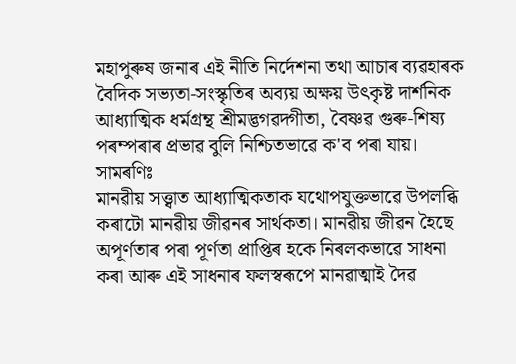মহাপুৰুষ জনাৰ এই নীতি নিৰ্দেশনা তথা আচাৰ ব্যৱহাৰক বৈদিক সভ্যতা-সংস্কৃতিৰ অব্যয় অক্ষয় উৎকৃষ্ট দাৰ্শনিক আধ্যাত্মিক ধৰ্মগ্ৰন্থ শ্ৰীমদ্ভগৱদ্গীতা, বৈষ্ণৱ গুৰু-শিষ্য পৰম্পৰাৰ প্ৰভাৱ বুলি নিশ্চিতভাৱে ক'ব পৰা যায়।
সামৰণিঃ
মানৱীয় সত্ত্বাত আধ্যাত্মিকতাক যথোপযুক্তভাৱে উপলব্ধি কৰাটো মানৱীয় জীৱনৰ সাৰ্থকতা। মানৱীয় জীৱন হৈছে অপূৰ্ণতাৰ পৰা পূৰ্ণতা প্ৰাপ্তিৰ হকে নিৰলকভাৱে সাধনা কৰা আৰু এই সাধনাৰ ফলস্বৰূপে মানৱাত্মাই দৈৱ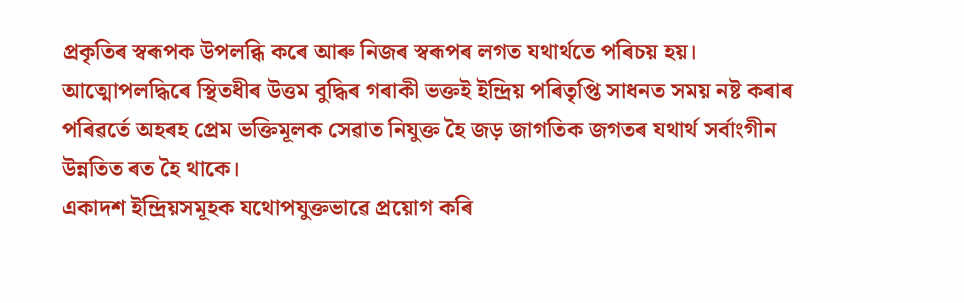প্ৰকৃতিৰ স্বৰূপক উপলব্ধি কৰে আৰু নিজৰ স্বৰূপৰ লগত যথাৰ্থতে পৰিচয় হয়। আত্মোপলদ্ধিৰে স্থিতধীৰ উত্তম বুদ্ধিৰ গৰাকী ভক্তই ইন্দ্ৰিয় পৰিতৃপ্তি সাধনত সময় নষ্ট কৰাৰ পৰিৱৰ্তে অহৰহ প্ৰেম ভক্তিমূলক সেৱাত নিযুক্ত হৈ জড় জাগতিক জগতৰ যথাৰ্থ সৰ্বাংগীন উন্নতিত ৰত হৈ থাকে।
একাদশ ইন্দ্ৰিয়সমূহক যথোপযুক্তভাৱে প্ৰয়োগ কৰি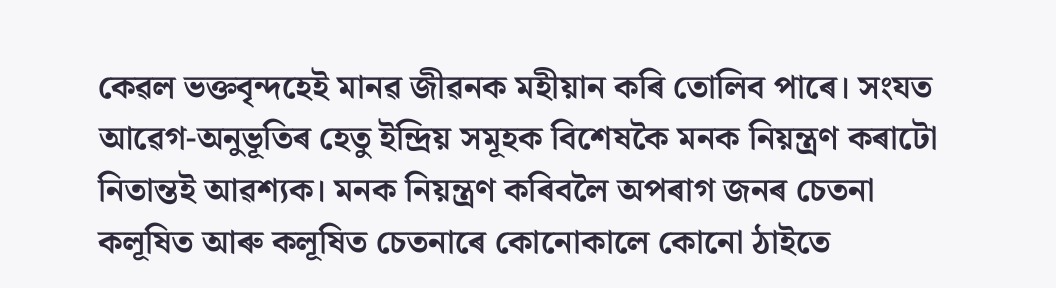কেৱল ভক্তবৃন্দহেই মানৱ জীৱনক মহীয়ান কৰি তোলিব পাৰে। সংযত আৱেগ-অনুভূতিৰ হেতু ইন্দ্ৰিয় সমূহক বিশেষকৈ মনক নিয়ন্ত্ৰণ কৰাটো নিতান্তই আৱশ্যক। মনক নিয়ন্ত্ৰণ কৰিবলৈ অপৰাগ জনৰ চেতনা কলূষিত আৰু কলূষিত চেতনাৰে কোনোকালে কোনো ঠাইতে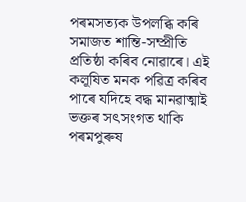পৰমসত্যক উপলব্ধি কৰি সমাজত শান্তি-সম্প্ৰীতি প্ৰতিষ্ঠা কৰিব নোৱাৰে। এই কলূষিত মনক পৱিত্ৰ কৰিব পাৰে যদিহে বদ্ধ মানৱাত্মাই ভক্তৰ সৎসংগত থাকি পৰমপুৰুষ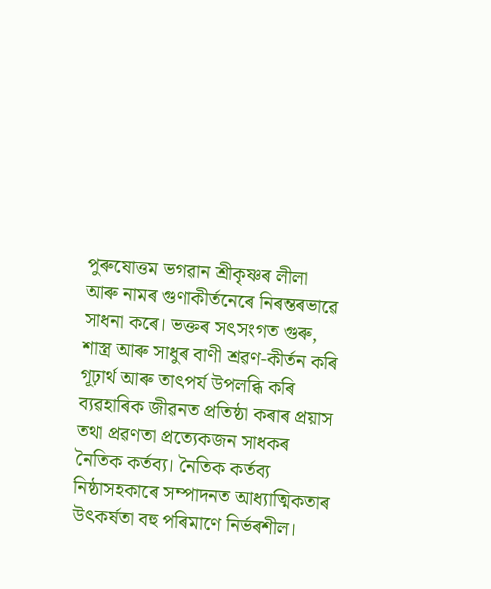পুৰুষোত্তম ভগৱান শ্ৰীকৃষ্ণৰ লীলা আৰু নামৰ গুণাকীৰ্তনেৰে নিৰন্তৰভাৱে সাধনা কৰে। ভক্তৰ সৎসংগত গুৰু, শাস্ত্ৰ আৰু সাধুৰ বাণী শ্ৰৱণ-কীৰ্তন কৰি গূঢ়াৰ্থ আৰু তাৎপৰ্য উপলব্ধি কৰি ব্যৱহাৰিক জীৱনত প্ৰতিষ্ঠা কৰাৰ প্ৰয়াস তথা প্ৰৱণতা প্ৰত্যেকজন সাধকৰ নৈতিক কৰ্তব্য। নৈতিক কৰ্তব্য নিষ্ঠাসহকাৰে সম্পাদনত আধ্যাত্মিকতাৰ উৎকৰ্ষতা বহু পৰিমাণে নিৰ্ভৰশীল।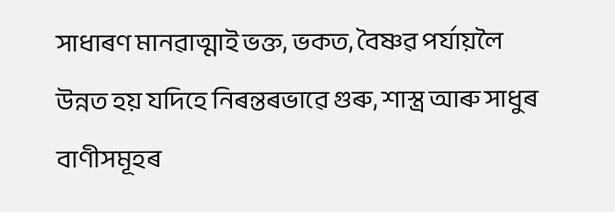সাধাৰণ মানৱাত্মাই ভক্ত, ভকত, বৈষ্ণৱ পৰ্যায়লৈ উন্নত হয় যদিহে নিৰন্তৰভাৱে গুৰু, শাস্ত্ৰ আৰু সাধুৰ বাণীসমূহৰ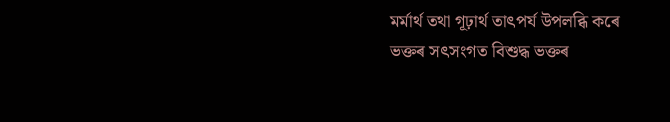মৰ্মাৰ্থ তথা গূঢ়াৰ্থ তাৎপৰ্য উপলব্ধি কৰে ভক্তৰ সৎসংগত বিশুদ্ধ ভক্তৰ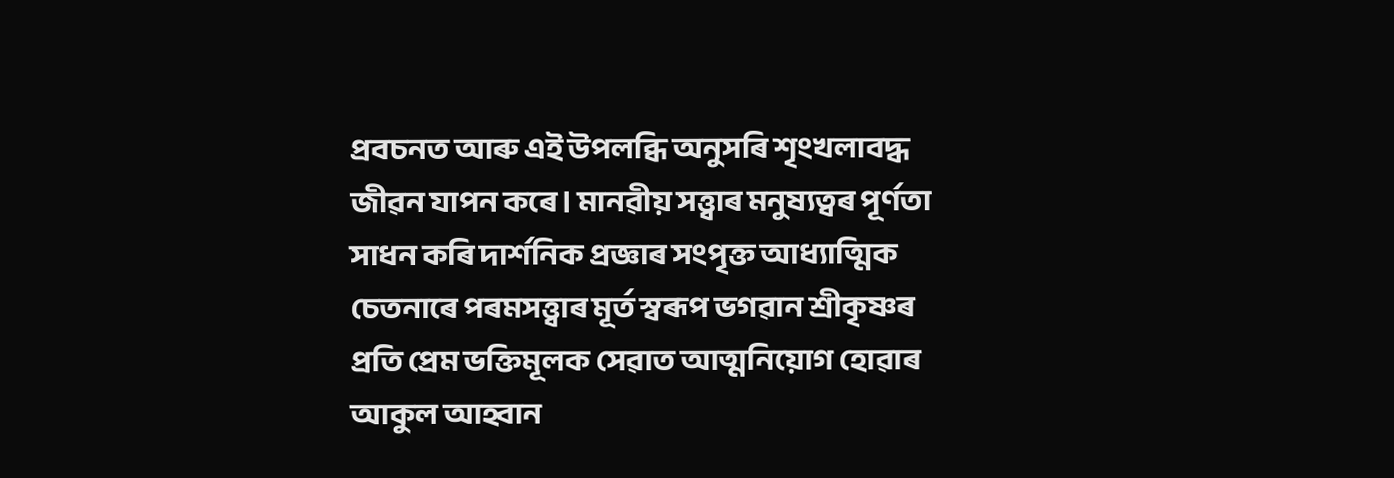প্ৰবচনত আৰু এই উপলব্ধি অনুসৰি শৃংখলাবদ্ধ জীৱন যাপন কৰে। মানৱীয় সত্ত্বাৰ মনুষ্যত্বৰ পূৰ্ণতা সাধন কৰি দাৰ্শনিক প্ৰজ্ঞাৰ সংপৃক্ত আধ্যাত্মিক চেতনাৰে পৰমসত্ত্বাৰ মূৰ্ত স্বৰূপ ভগৱান শ্ৰীকৃষ্ণৰ প্ৰতি প্ৰেম ভক্তিমূলক সেৱাত আত্মনিয়োগ হোৱাৰ আকুল আহ্বান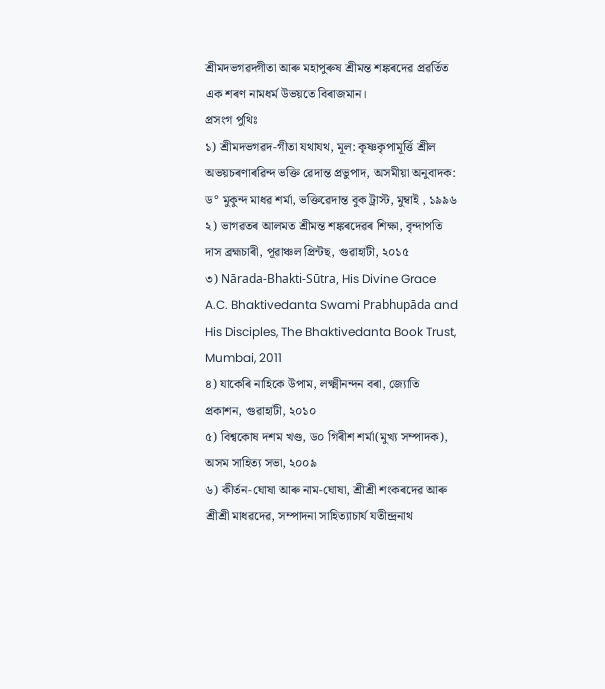শ্ৰীমদভগৱদ্গীতা আৰু মহাপুৰুষ শ্ৰীমন্ত শঙ্কৰদেৱ প্ৰৱৰ্তিত এক শৰণ নামধৰ্ম উভয়তে বিৰাজমান।
প্ৰসংগ পুথিঃ
১) শ্ৰীমদভগৱদ-গীতা যথাযথ, মূল: কৃষ্ণকৃপামূৰ্ত্তি শ্ৰীল অভয়চৰণাৰৱিন্দ ভক্তি ৱেদান্ত প্ৰভুপাদ, অসমীয়া অনুবাদক: ড° মুকুন্দ মাধৱ শৰ্মা, ভক্তিৱেদান্ত বুক ট্ৰাস্ট, মুম্বাই , ১৯৯৬
২) ভাগৱতৰ আলমত শ্ৰীমন্ত শঙ্কৰদেৱৰ শিক্ষা, বৃন্দাপতি দাস ব্ৰহ্মচাৰী, পূৱাঞ্চল প্ৰিন্টছ, গুৱাহাটী, ২০১৫
৩) Nārada-Bhakti-Sūtra, His Divine Grace A.C. Bhaktivedanta Swami Prabhupāda and His Disciples, The Bhaktivedanta Book Trust, Mumbai, 2011
৪) যাকেৰি নাহিকে উপাম, লক্ষ্মীনন্দন বৰা, জ্যোতি প্ৰকাশন, গুৱাহাটী, ২০১০
৫) বিশ্বকোষ দশম খণ্ড, ড০ গিৰীশ শৰ্মা(মুখ্য সম্পাদক), অসম সাহিত্য সভা, ২০০৯
৬) কীৰ্তন-ঘোষা আৰু নাম-ঘোষা, শ্ৰীশ্ৰী শংকৰদেৱ আৰু শ্ৰীশ্ৰী মাধৱদেৱ, সম্পাদনা সাহিত্যাচাৰ্য যতীন্দ্ৰনাথ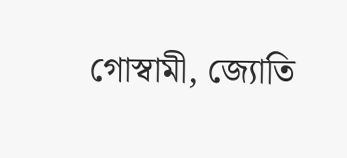গোস্বামী, জ্যোতি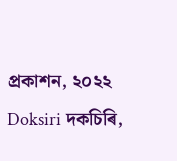প্ৰকাশন, ২০২২
Doksiri দকচিৰি,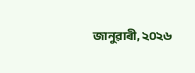জানুৱাৰী, ২০২৬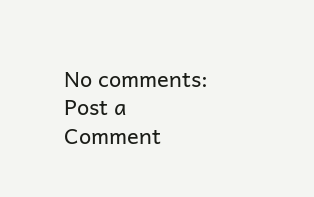No comments:
Post a Comment